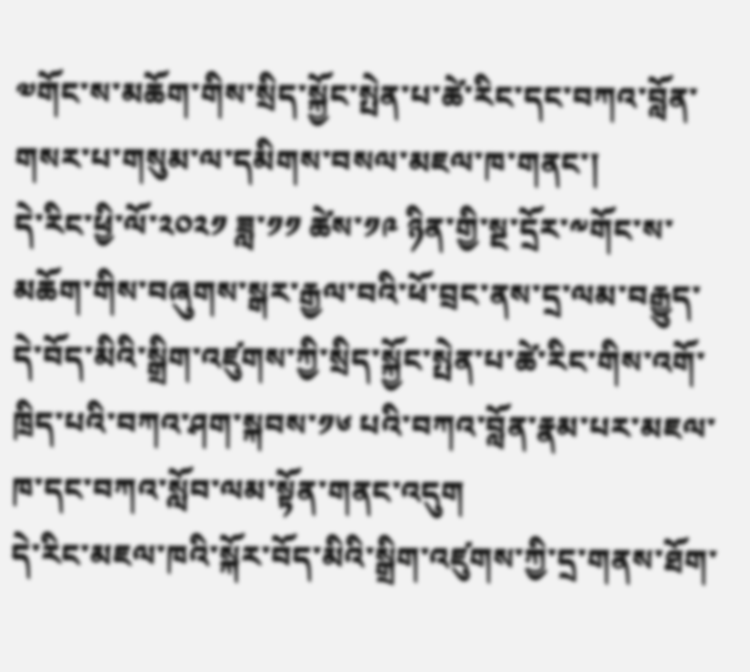༧གོང་ས་མཆོག་གིས་སྲིད་སྐྱོང་སྤེན་པ་ཚེ་རིང་དང་བཀའ་བློན་གསར་པ་གསུམ་ལ་དམིགས་བསལ་མཇལ་ཁ་གནང་།
དེ་རིང་ཕྱི་ལོ་༢༠༢༡ ཟླ་༡༡ ཚེས་༡༩ ཉིན་གྱི་སྔ་དྲོར་༸གོང་ས་མཆོག་གིས་བཞུགས་སྒར་རྒྱལ་བའི་ཕོ་བྲང་ནས་དྲ་ལམ་བརྒྱུད་དེ་བོད་མིའི་སྒྲིག་འཛུགས་ཀྱི་སྲིད་སྐྱོང་སྤེན་པ་ཚེ་རིང་གིས་འགོ་ཁྲིད་པའི་བཀའ་ཤག་སྐབས་༡༦ པའི་བཀའ་བློན་རྣམ་པར་མཇལ་ཁ་དང་བཀའ་སློབ་ལམ་སྟོན་གནང་འདུག
དེ་རིང་མཇལ་ཁའི་སྐོར་བོད་མིའི་སྒྲིག་འཛུགས་ཀྱི་དྲ་གནས་ཐོག་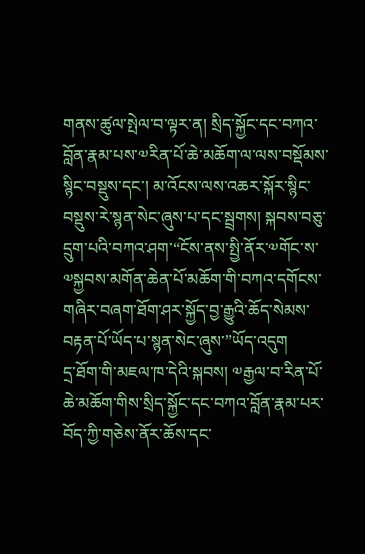གནས་ཚུལ་སྤེལ་བ་ལྟར་ན། སྲིད་སྐྱོང་དང་བཀའ་བློན་རྣམ་པས་༧རིན་པོ་ཆེ་མཆོག་ལ་ལས་བསྡོམས་སྙིང་བསྡུས་དང་། མ་འོངས་ལས་འཆར་སྐོར་སྙིང་བསྡུས་རེ་སྙན་སེང་ཞུས་པ་དང་སྦྲགས། སྐབས་བཅུ་དྲུག་པའི་བཀའ་ཤག་“ངོས་ནས་སྤྱི་ནོར་༧གོང་ས་༧སྐྱབས་མགོན་ཆེན་པོ་མཆོག་གི་བཀའ་དགོངས་གཞིར་བཞག་ཐོག་ཤར་སྐྱོད་བྱ་རྒྱུའི་ཆོད་སེམས་བརྟན་པོ་ཡོད་པ་སྙན་སེང་ཞུས་”ཡོད་འདུག
དྲ་ཐོག་གི་མཇལ་ཁ་དེའི་སྐབས། ༧རྒྱལ་བ་རིན་པོ་ཆེ་མཆོག་གིས་སྲིད་སྐྱོང་དང་བཀའ་བློན་རྣམ་པར་བོད་ཀྱི་གཅེས་ནོར་ཆོས་དང་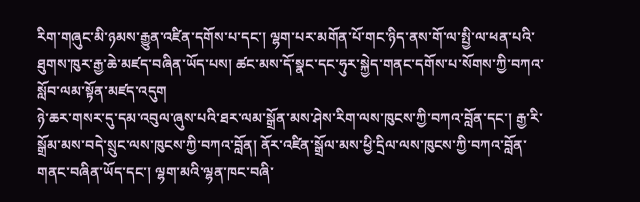རིག་གཞུང་མི་ཉམས་རྒྱུན་འཛིན་དགོས་པ་དང་། ལྷག་པར་མགོན་པོ་གང་ཉིད་ནས་གོ་ལ་སྤྱི་ལ་ཕན་པའི་ཐུགས་ཁུར་རྒྱ་ཆེ་མཛད་བཞིན་ཡོད་པས། ཚང་མས་དོ་སྣང་དང་ཧུར་སྐྱེད་གནང་དགོས་པ་སོགས་ཀྱི་བཀའ་སློབ་ལམ་སྟོན་མཛད་འདུག
ཉེ་ཆར་གསར་དུ་དམ་འབུལ་ཞུས་པའི་ཐར་ལམ་སྒྲོན་མས་ཤེས་རིག་ལས་ཁུངས་ཀྱི་བཀའ་བློན་དང་། རྒྱ་རི་སྒྲོམ་མས་བདེ་སྲུང་ལས་ཁུངས་ཀྱི་བཀའ་བློན། ནོར་འཛིན་སྒྲོལ་མས་ཕྱི་དྲིལ་ལས་ཁུངས་ཀྱི་བཀའ་བློན་གནང་བཞིན་ཡོད་དང་། ལྷག་མའི་ལྷན་ཁང་བཞི་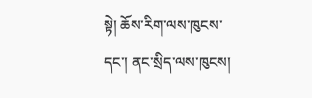སྟེ། ཆོས་རིག་ལས་ཁུངས་དང་། ནང་སྲིད་ལས་ཁུངས།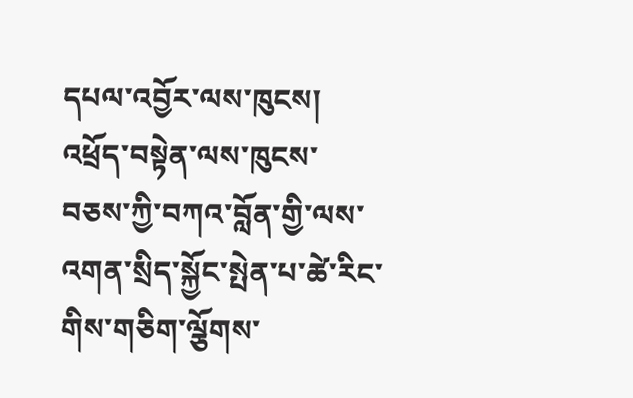དཔལ་འབྱོར་ལས་ཁུངས། འཕྲོད་བསྟེན་ལས་ཁུངས་བཅས་ཀྱི་བཀའ་བློན་གྱི་ལས་འགན་སྲིད་སྐྱོང་སྤེན་པ་ཚེ་རིང་གིས་གཅིག་ལྕོགས་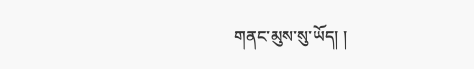གནང་མུས་སུ་ཡོད། །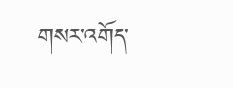གསར་འགོད་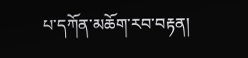པ་དཀོན་མཆོག་རབ་བརྟན།